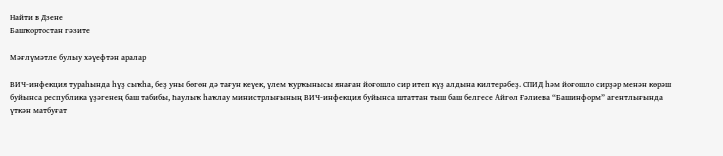Найти в Дзене
Башҡортостан гәзите

Мәғлүмәтле булыу хәүефтән аралар

ВИЧ-инфекция тураһында һүҙ сыҡһа, беҙ уны бөгөн дә тағун кеүек, үлем ҡурҡынысы янаған йоғошло сир итеп күҙ алдына килтерәбеҙ. СПИД һәм йоғошло сирҙәр менән көрәш буйынса республика үҙәгенең баш табибы, Һаулыҡ һаҡлау министрлығының ВИЧ-инфекция буйынса штаттан тыш баш белгесе Айгөл Ғәлиева “Башинформ” агентлығында үткән матбуғат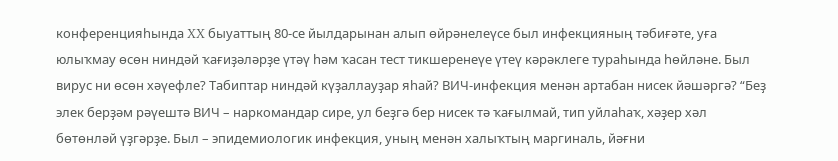конференцияһында XX быуаттың 80-се йылдарынан алып өйрәнелеүсе был инфекцияның тәбиғәте, уға юлыҡмау өсөн ниндәй ҡағиҙәләрҙе үтәү һәм ҡасан тест тикшеренеүе үтеү кәрәклеге тураһында һөйләне. Был вирус ни өсөн хәүефле? Табиптар ниндәй күҙаллауҙар яһай? ВИЧ-инфекция менән артабан нисек йәшәргә? “Беҙ элек берҙәм рәүештә ВИЧ – наркомандар сире, ул беҙгә бер нисек тә ҡағылмай, тип уйлаһаҡ, хәҙер хәл бөтөнләй үҙгәрҙе. Был – эпидемиологик инфекция, уның менән халыҡтың маргиналь, йәғни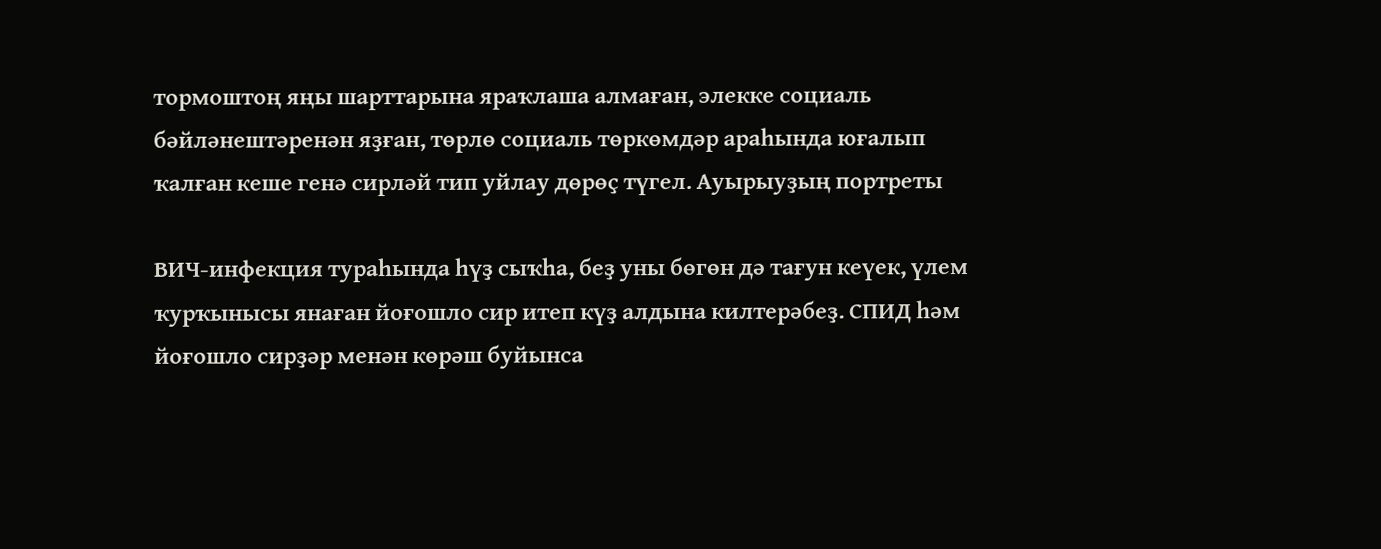тормоштоң яңы шарттарына яраҡлаша алмаған, элекке социаль бәйләнештәренән яҙған, төрлө социаль төркөмдәр араһында юғалып ҡалған кеше генә сирләй тип уйлау дөрөҫ түгел. Ауырыуҙың портреты

ВИЧ-инфекция тураһында һүҙ сыҡһа, беҙ уны бөгөн дә тағун кеүек, үлем ҡурҡынысы янаған йоғошло сир итеп күҙ алдына килтерәбеҙ. СПИД һәм йоғошло сирҙәр менән көрәш буйынса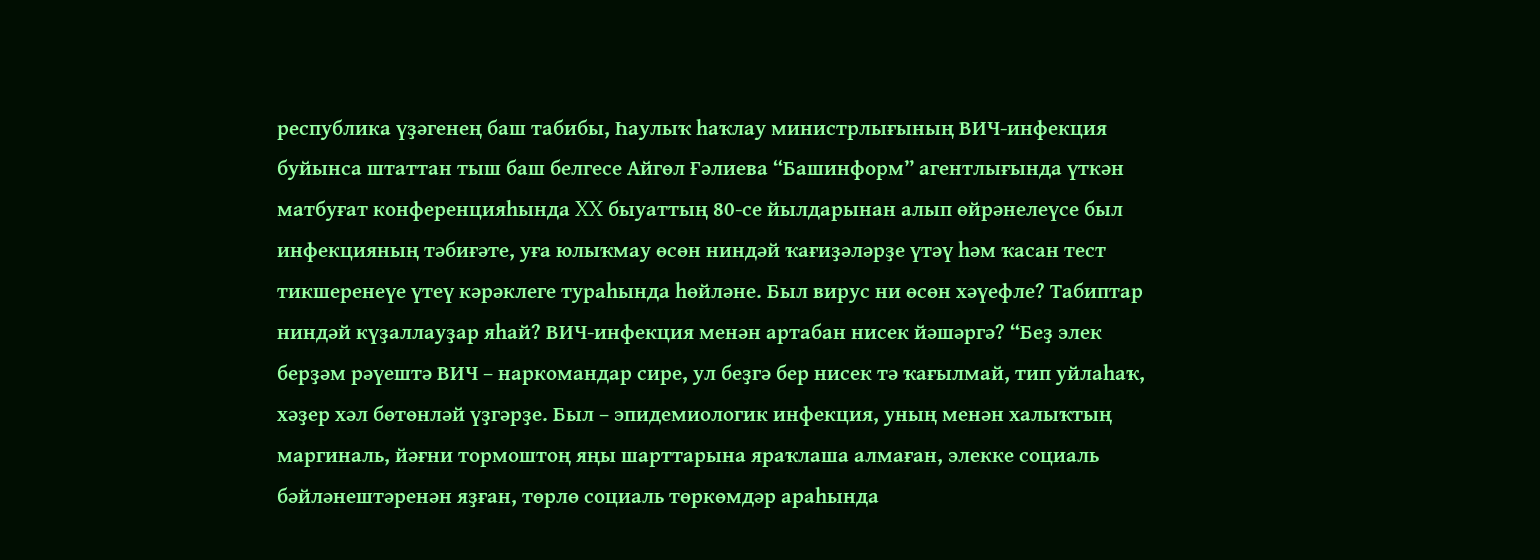республика үҙәгенең баш табибы, Һаулыҡ һаҡлау министрлығының ВИЧ-инфекция буйынса штаттан тыш баш белгесе Айгөл Ғәлиева “Башинформ” агентлығында үткән матбуғат конференцияһында XX быуаттың 80-се йылдарынан алып өйрәнелеүсе был инфекцияның тәбиғәте, уға юлыҡмау өсөн ниндәй ҡағиҙәләрҙе үтәү һәм ҡасан тест тикшеренеүе үтеү кәрәклеге тураһында һөйләне. Был вирус ни өсөн хәүефле? Табиптар ниндәй күҙаллауҙар яһай? ВИЧ-инфекция менән артабан нисек йәшәргә? “Беҙ элек берҙәм рәүештә ВИЧ – наркомандар сире, ул беҙгә бер нисек тә ҡағылмай, тип уйлаһаҡ, хәҙер хәл бөтөнләй үҙгәрҙе. Был – эпидемиологик инфекция, уның менән халыҡтың маргиналь, йәғни тормоштоң яңы шарттарына яраҡлаша алмаған, элекке социаль бәйләнештәренән яҙған, төрлө социаль төркөмдәр араһында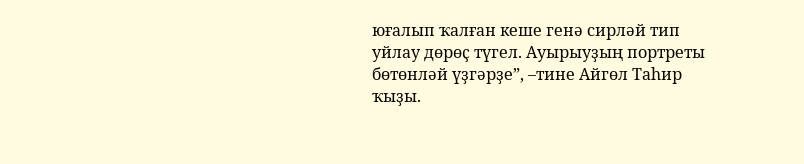юғалып ҡалған кеше генә сирләй тип уйлау дөрөҫ түгел. Ауырыуҙың портреты бөтөнләй үҙгәрҙе”, –тине Айгөл Таһир ҡыҙы.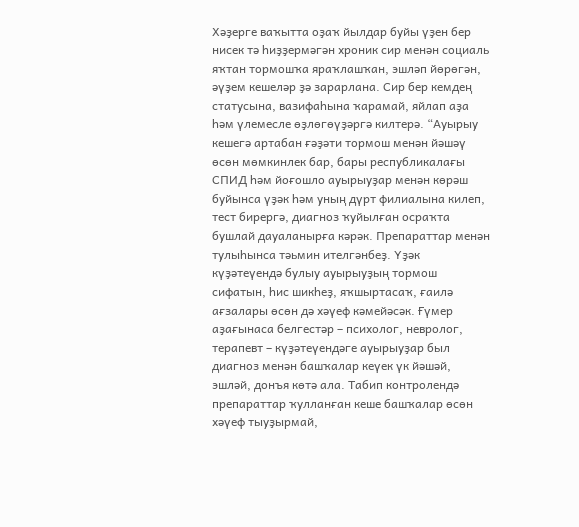Хәҙерге ваҡытта оҙаҡ йылдар буйы үҙен бер нисек тә һиҙҙермәгән хроник сир менән социаль яҡтан тормошҡа яраҡлашҡан, эшләп йөрөгән, әүҙем кешеләр ҙә зарарлана. Сир бер кемдең статусына, вазифаһына ҡарамай, яйлап аҙа һәм үлемесле өҙлөгөүҙәргә килтерә. “Ауырыу кешегә артабан ғәҙәти тормош менән йәшәү өсөн мөмкинлек бар, бары республикалағы СПИД һәм йоғошло ауырыуҙар менән көрәш буйынса үҙәк һәм уның дүрт филиалына килеп, тест бирергә, диагноз ҡуйылған осраҡта бушлай дауаланырға кәрәк. Препараттар менән тулыһынса тәьмин ителгәнбеҙ. Үҙәк күҙәтеүендә булыу ауырыуҙың тормош сифатын, һис шикһеҙ, яҡшыртасаҡ, ғаилә ағзалары өсөн дә хәүеф кәмейәсәк. Ғүмер аҙағынаса белгестәр – психолог, невролог, терапевт – күҙәтеүендәге ауырыуҙар был диагноз менән башҡалар кеүек үк йәшәй, эшләй, донъя көтә ала. Табип контролендә препараттар ҡулланған кеше башҡалар өсөн хәүеф тыуҙырмай,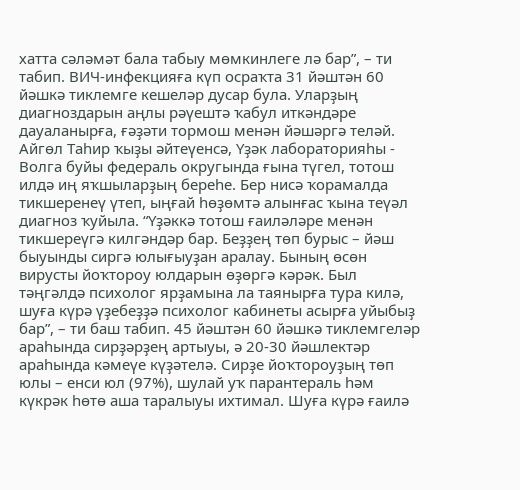хатта сәләмәт бала табыу мөмкинлеге лә бар”, – ти табип. ВИЧ-инфекцияға күп осраҡта 31 йәштән 60 йәшкә тиклемге кешеләр дусар була. Уларҙың диагноздарын аңлы рәүештә ҡабул иткәндәре дауаланырға, ғәҙәти тормош менән йәшәргә теләй. Айгөл Таһир ҡыҙы әйтеүенсә, Үҙәк лабораторияһы - Волга буйы федераль округында ғына түгел, тотош илдә иң яҡшыларҙың береһе. Бер нисә ҡорамалда тикшеренеү үтеп, ыңғай һөҙөмтә алынғас ҡына теүәл диагноз ҡуйыла. “Үҙәккә тотош ғаиләләре менән тикшереүгә килгәндәр бар. Беҙҙең төп бурыс – йәш быуынды сиргә юлығыуҙан аралау. Бының өсөн вирусты йоҡтороу юлдарын өҙөргә кәрәк. Был тәңгәлдә психолог ярҙамына ла таянырға тура килә, шуға күрә үҙебеҙҙә психолог кабинеты асырға уйыбыҙ бар”, – ти баш табип. 45 йәштән 60 йәшкә тиклемгеләр араһында сирҙәрҙең артыуы, ә 20-30 йәшлектәр араһында кәмеүе күҙәтелә. Сирҙе йоҡтороуҙың төп юлы – енси юл (97%), шулай уҡ парантераль һәм күкрәк һөтө аша таралыуы ихтимал. Шуға күрә ғаилә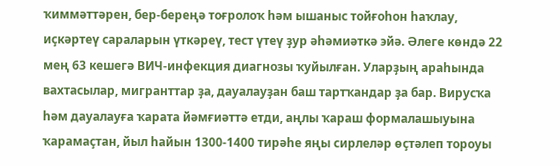ҡиммәттәрен, бер-береңә тоғролоҡ һәм ышаныс тойғоһон һаҡлау, иҫкәртеү сараларын үткәреү, тест үтеү ҙур әһәмиәткә эйә. Әлеге көндә 22 мең 63 кешегә ВИЧ-инфекция диагнозы ҡуйылған. Уларҙың араһында вахтасылар, мигранттар ҙа, дауалауҙан баш тартҡандар ҙа бар. Вирусҡа һәм дауалауға ҡарата йәмғиәттә етди, аңлы ҡараш формалашыуына ҡарамаҫтан, йыл һайын 1300-1400 тирәһе яңы сирлеләр өҫтәлеп тороуы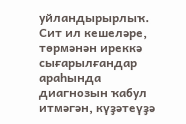уйландырырлыҡ. Сит ил кешеләре, төрмәнән иреккә сығарылғандар араһында диагнозын ҡабул итмәгән, күҙәтеүҙә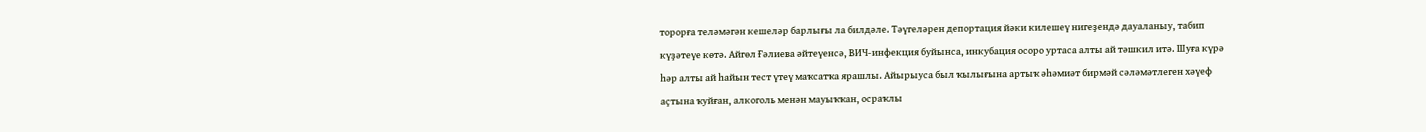торорға теләмәгән кешеләр барлығы ла билдәле. Тәүгеләрен депортация йәки килешеү нигеҙендә дауаланыу, табип күҙәтеүе көтә. Айгөл Ғәлиева әйтеүенсә, ВИЧ-инфекция буйынса, инкубация осоро уртаса алты ай тәшкил итә. Шуға күрә һәр алты ай һайын тест үтеү маҡсатҡа ярашлы. Айырыуса был ҡылығына артыҡ әһәмиәт бирмәй сәләмәтлеген хәүеф аҫтына ҡуйған, алкоголь менән мауыҡҡан, осраҡлы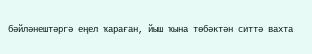бәйләнештәргә еңел ҡараған, йыш ҡына төбәктән ситтә вахта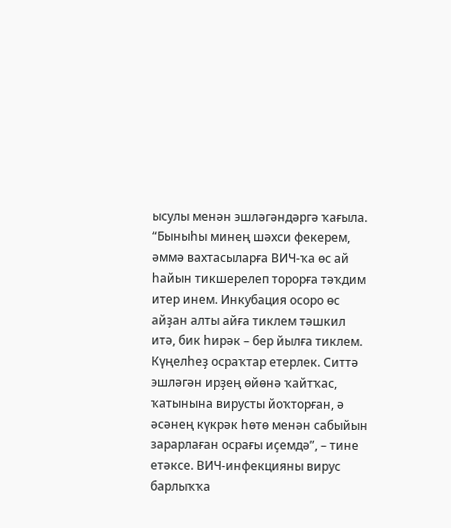ысулы менән эшләгәндәргә ҡағыла. “Быныһы минең шәхси фекерем, әммә вахтасыларға ВИЧ-ҡа өс ай һайын тикшерелеп торорға тәҡдим итер инем. Инкубация осоро өс айҙан алты айға тиклем тәшкил итә, бик һирәк – бер йылға тиклем. Күңелһеҙ осраҡтар етерлек. Ситтә эшләгән ирҙең өйөнә ҡайтҡас, ҡатынына вирусты йоҡторған, ә әсәнең күкрәк һөтө менән сабыйын зарарлаған осрағы иҫемдә”, – тине етәксе. ВИЧ-инфекцияны вирус барлыҡҡа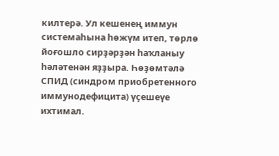килтерә. Ул кешенең иммун системаһына һөжүм итеп, төрлө йоғошло сирҙәрҙән һаҡланыу һәләтенән яҙҙыра. Һөҙөмтәлә СПИД (синдром приобретенного иммунодефицита) үҫешеүе ихтимал.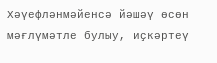Хәүефләнмәйенсә йәшәү өсөн мәғлүмәтле булыу, иҫкәртеү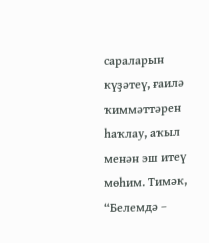сараларын күҙәтеү, ғаилә ҡиммәттәрен һаҡлау, аҡыл менән эш итеү мөһим. Тимәк, “Белемдә –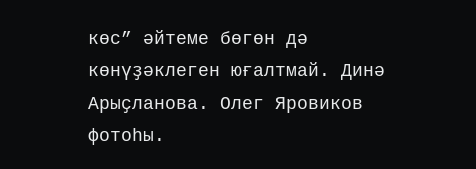көс” әйтеме бөгөн дә көнүҙәклеген юғалтмай. Динә Арыҫланова. Олег Яровиков фотоһы.